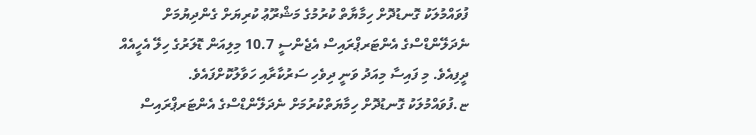ފުވައްމުލަކު ގޮނޑުދޮށް ހިމާޔާތް ކުރުމުގެ މަޝްރޫޢު ކުރިޔަށް ގެންދިޔުމަށް ނެދަލޭންޑްސްގެ އެންޓަރޕްރައިސް އެޖެންސީ 10.7 މިލިއަން ޑޮލަރުގެ ހިލޭ އެހީއެއް ދީފިއެވެ. މި ފައިސާ މިއަދު ވަނީ ދިވެހި ސަރުކާރާއި ހަވާލުކޮށްފައެވެ.
ޏ.ފުވައްމުލަކު ގޮނޑުދޮށް ހިމާޔަތްކުރުމަށް ނެދަލޭންޑްސްގެ އެންޓަރޕްރައިސް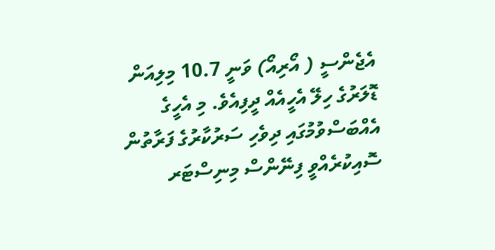އެޖެންސީ ( އޯރިއޯ) ވަނީ 10.7 މިލިއަން ޑޮލަރުގެ ހިލޭ އެހީއެއް ދީފިއެވެ. މި އެހީގެ އެއްބަސްވުމުގައި ދިވެހި ސަރުކާރުގެ ފަރާތުން ސޮއިކުރެއްވީ ފިނޭންސް މިނިސްޓަރ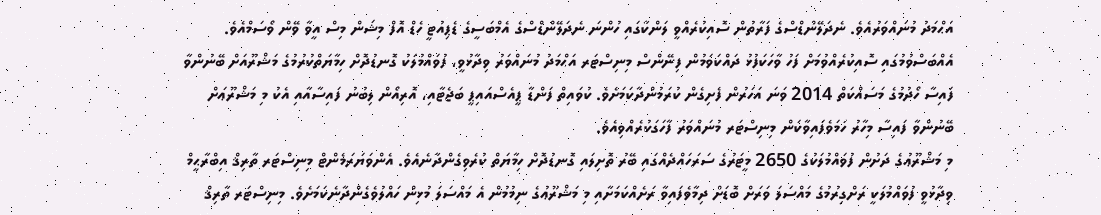އަޙްމަދު މުނައްވަރުއެވެ. ނެދަލޭންޑްސްގެ ފަރާތުން ސޮއިކުރެއްވީ ލަންކާގައި ހުންނަ ނެދަލޭންޑްސްގެ އެމްބަސީގެ ޑެޕިއުޓީ ހެޑް އޮފް މިޝަން މިސް އީވާ ވޭން ވޯސަމްއެވެ.
އެއްބަސްވުމުގައި ސޮއިކުރެއްވުމަށް ފަހު ވާހަކަފުޅު ދައްކަވަމުން ފިނޭންސް މިނިސްޓަރ އަޙްމަދު މުނައްވަރު ވިދާޅުވީ، ފުވައްމުލަކު ގޮނޑުދޮށް ހިމާޔަތްކުރުމުގެ މަޝްރޫއަށް ބޭނުންވާ ފައިސާ ހޯދުމުގެ މަސައްކަތް 2014 ވަނަ އަހަރުން ފެށިގެން ކުރަމުންދާކަމަށެވެ. ކުވައިތް ފަންޑާ ޕީއެސްއައިޕީ ބަޖެޓާއި، އޮރިއޯން ލިބުނު ފައިސާއާއި އެކު މި މަޝްރޫޢަށް ބޭނުންވާ ފައިސާ މިހާރު ހަމަވެފައިވާކަން މިނިސްޓަރ މުނައްވަރު ފާހަގަކުރެއްވިއެވެ.
މި މަޝްރޫޢުގެ ދަށުން ފުވައްމުލަކުގެ 2650 މީޓަރުގެ ސަރަހައްދެއްގައި ބޭރު ތޮށިލައި ގޮނޑުދޮށް ހިމާޔަތް ކުރެވިގެންދާނެއެވެ. އެންވަޔަރަމެންޓް މިނިސްޓަރ ތާރިޤް އިބްރާޙީމް ވިދާޅުވީ ފުވައްމުލަކީ ރަށްގިރުމުގެ މައްސަލަ ވަރަށް ބޮޑަށް ދިމާވެފައިވާ ރަށެއްކަމަށާއި މި މަޝްރޫޢުގެ ނިމުމުން އެ މައްސަލަ މުޅިން ހައްލުވެގެންދާނެކަމަށެވެ. މިނިސްޓަރ ތާރިޤް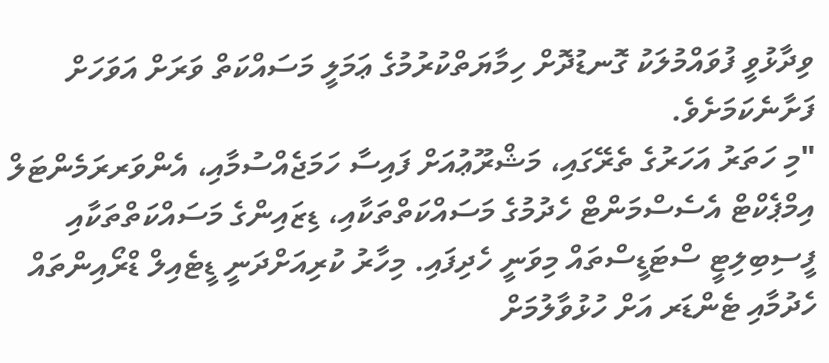ވިދާޅުވީ ފުވައްމުލަކު ގޮނޑުދޮށް ހިމާޔަތްކުރުމުގެ ޢަމަލީ މަސައްކަތް ވަރަށް އަވަހަށް ފަށާނެކަމަށެވެ.
"މި ހަތަރު އަހަރުގެ ތެރޭގައި، މަޝްރޫޢުއަށް ފައިސާ ހަމަޖެއްސުމާއި، އެންވަރރަމެންޓަލް އިމްޕެކްޓް އެސެސްމަންޓް ހެދުމުގެ މަސައްކަތްތަކާއި، ޑިޒައިންގެ މަސައްކަތްތަކާއި ފީސިބިލިޓީ ސްޓަޑީސްތައް މިވަނީ ހެދިފައި. މިހާރު ކުރިއަށްދަނީ ޑީޓެއިލް ޑްރޯއިންތައް ހެދުމާއި ޓެންޑަރ އަށް ހުޅުވާލުމަށް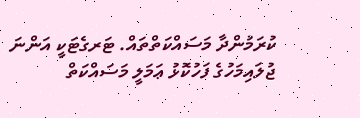ކުރަމުންދާ މަސައްކަތްތައް. ޓަރގެޓަކީ އަންނަ ޖުލައިމަހުގެ ފަހުކޮޅު ޢަމަލީ މަސައްކަތް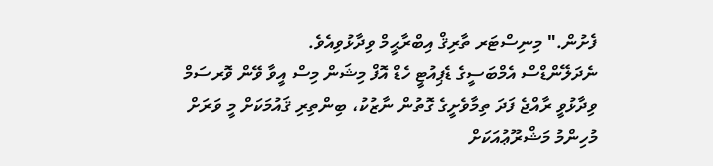ފެށުން." މިނިސްޓަރ ތާރިޤް އިބްރާޙީމް ވިދާޅުވިއެވެ.
ނެދަލޭންޑްސް އެމްބަސީގެ ޑެޕިއުޓީ ހެޑް އޮފް މިޝަން މިސް އީވާ ވޭން ވޮރސަމް ވިދާޅުވީ ރާއްޖެ ފަދަ ތިމާވެށީގެ ގޮތުން ނާޒުކު، ބިންތިރި ޤައުމަކަށް މީ ވަރަށް މުހިންމު މަޝްރޫޢުއަކަށް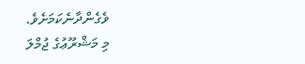ވެގެންދާނެކަމަށެވެ.
މި މަޝްރޫޢުގެ ޖުމްލަ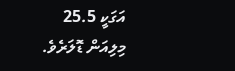އަގަކީ 25.5 މިލިއަން ޑޮލަރެވެ.